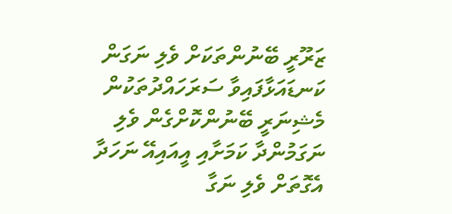ޒަރޫރީ ބޭނުންތަކަށް ވެލި ނަގަން ކަނޑައަޅާފައިވާ ސަރަހައްދުތަކުން މެޝިނަރީ ބޭނުންކޮށްގެން ވެލި ނަގަމުންދާ ކަމަށާއި އީއައިއޭ ނަހަދާ އެގޮތަށް ވެލި ނަގާ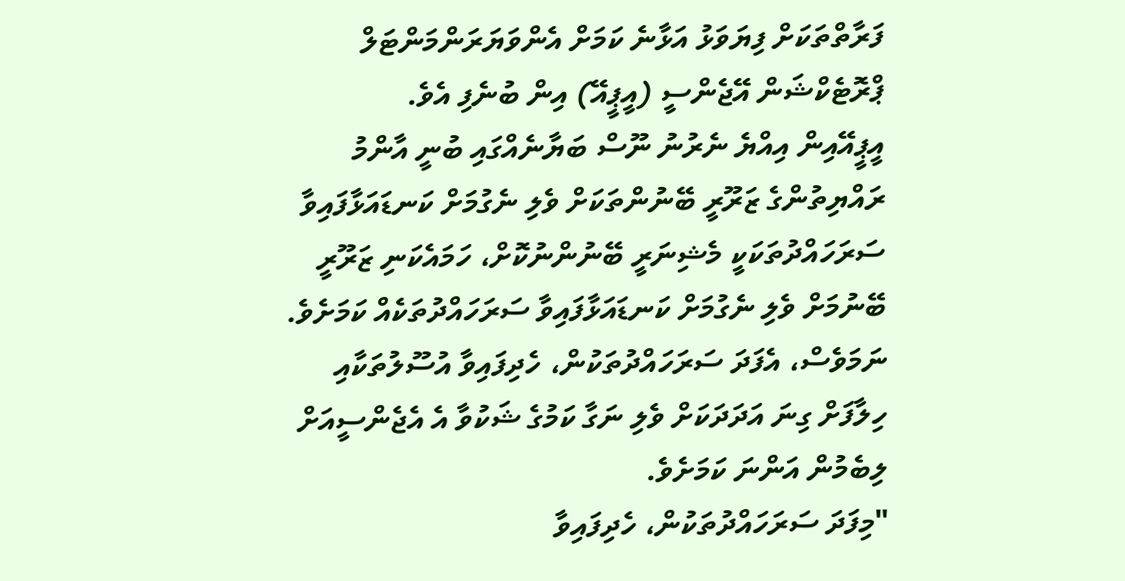ފަރާތްތަކަށް ފިޔަވަޅު އަޅާނެ ކަމަށް އެންވަޔަރަންމަންޓަލް ޕްރޮޓެކްޝަން އޭޖެންސީ (އީޕީއޭ) އިން ބުނެފި އެވެ.
އީޕީއޭއިން އިއްޔެ ނެރުނު ނޫސް ބަޔާނެއްގައި ބުނީ އާންމު ރައްޔިތުންގެ ޒަރޫރީ ބޭނުންތަކަށް ވެލި ނެގުމަށް ކަނޑައަޅާފައިވާ ސަރަހައްދުތަކަކީ މެޝިނަރީ ބޭނުންނުކޮށް، ހަމައެކަނި ޒަރޫރީ ބޭނުމަށް ވެލި ނެގުމަށް ކަނޑައަޅާފައިވާ ސަރަހައްދުތަކެއް ކަމަށެވެ.
ނަމަވެސް، އެފަދަ ސަރަހައްދުތަކުން، ހެދިފައިވާ އުސޫލުތަކާއި ހިލާފަށް ގިނަ އަދަދަކަށް ވެލި ނަގާ ކަމުގެ ޝަކުވާ އެ އެޖެންސީއަށް ލިބެމުން އަންނަ ކަމަށެވެ.
"މިފަދަ ސަރަހައްދުތަކުން، ހެދިފައިވާ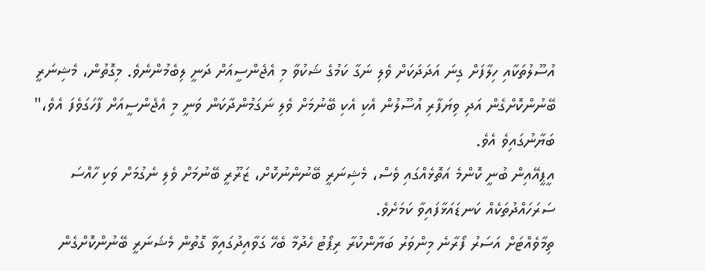އުސޫލުތަކާއި ހިލާފަށް ގިނަ އަދަދަކަށް ވެލި ނަގާ ކަމުގެ ޝަކުވާ މި އެޖެންސީއަށް ދަނީ ލިބެމުންނެވެ. މިގޮތުން، މެޝިނަރީ ބޭނުންކޮށްގެން އަދި ވިޔަފާރި އުސޫލުން އެކި އެކި ބޭނުމަށް ވެލި ނަގަމުންދާކަން ވަނީ މި އެޖެންސީއަށް ފާހަގަވެފަ އެވެ،" ބަޔާނުގައިވެ އެވެ.
އީޕީއޭއިން ބުނީ ކޮންމެ އަތޮޅެއްގައި ވެސް، މެޝިނަރީ ބޭނުންނުކޮށް، ޒަރޫރީ ބޭނުމަށް ވެލި ނެގުމަށް ވަކި ހާއްސަ ސަރަހައްދުތަކެއް ކަނޑައަޅާފައިވާ ކަމަށެވެ.
ތިމާވެއްޓަށް އަސަރު ފޯރާނެ މިންވަރު ބަޔާންކުރާ ރިޕޯޓު ހެދުމާ ބެހޭ ގަވާއިދުގައިވާ ގޮތުން މެޝަނަރީ ބޭނުންކޮށްގެން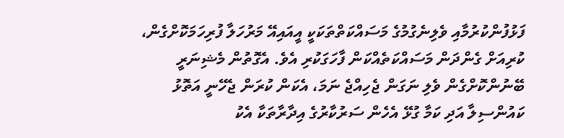ފަޅުފުންކުރުމާއި ވެލިނެގުމުގެ މަސައްކަތްތަކަކީ އީއައިއޭ މަރުހަލާ ފުރިހަމަކޮށްގެން، ކުރިއަށް ގެންދަން މަސައްކަތެއްކަން ފާހަގަކުރި އެވެ. އެގޮތުން މެޝިނަރީ ބޭނުންކޮށްގެން ވެލި ނަގަން ޖެހިއްޖެ ނަމަ، އެކަން ކުރަން ޖެހޭނީ އަތޮޅު ކައުންސިލާ އަދި ކަމާ ގުޅޭ އެހެން ސަރުކާރުގެ އިދާރާތަކާ އެކު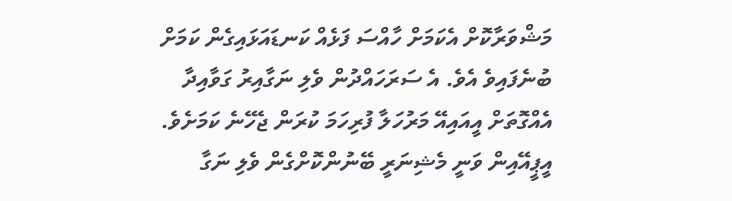މަޝްވަރާކޮށް އެކަމަށް ހާއްސަ ފަޅެއް ކަނޑައަޅައިގެން ކަމަށް ބުނެފައިވެ އެވެ. އެ ސަރަހައްދުން ވެލި ނަގާއިރު ގަވާއިދާ އެއްގޮތަށް އީއައިއޭ މަރުހަލާ ފުރިހަމަ ކުރަން ޖެހޭނެ ކަމަށެވެ.
އީޕީއޭއިން ވަނީ މެޝިނަރީ ބޭނުންކޮށްގެން ވެލި ނަގާ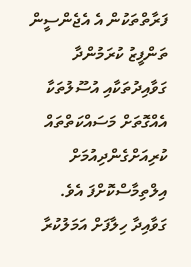ފަރާތްތަކުން އެ އެޖެންސީން ތަންފީޒު ކުރަމުންދާ ގަވާއިދުތަކާއި އުސޫލުތަކާ އެއްގޮތަށް މަސައްކަތްތައް ކުރިއަށްގެންދިއުމަށް އިލްތިމާސްކޮށްފަ އެވެ. ގަވާއިދާ ހިލާފަށް އަމަލުކުރާ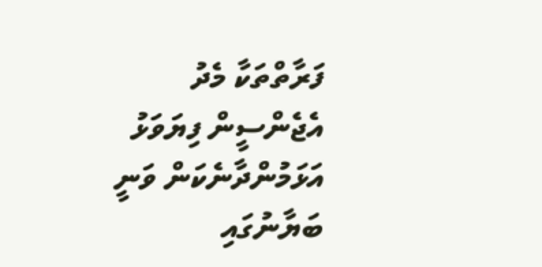ފަރާތްތަކާ މެދު އެޖެންސީން ފިޔަވަޅު އަޅަމުންދާނެކަން ވަނީ ބަޔާނުގައި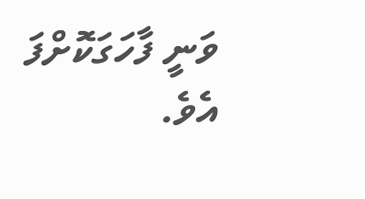ވަނީ ފާހަގަކޮށްފަ އެވެ.